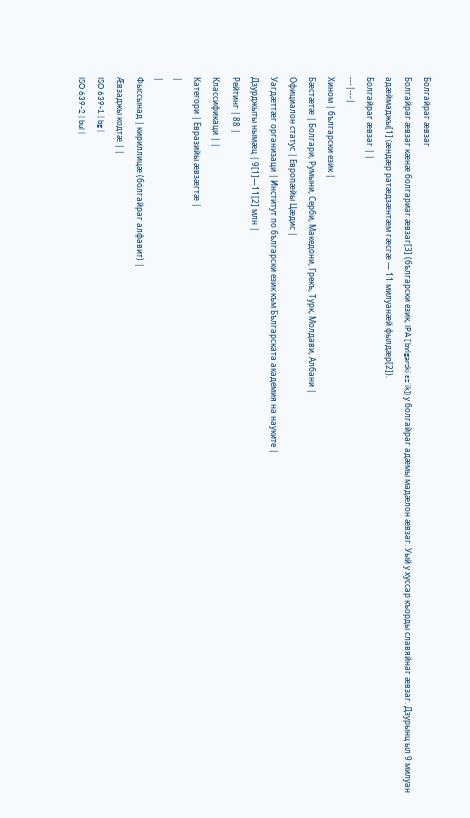Болгайраг æвзаг
Болгайраг æвзаг кæнæ болгариаг æвзаг[3] (български език, IPA [ˈbɤlgarski ɛzˈik]) у болгайраг адæмы мадæлон æвзаг. Уый у хуссар къорды славяйнаг æвзаг. Дзурынц ыл 9 милуан адæймаджы[1] (æндæр ратæдзæнтæм гæсгæ — 11 милуанæй фылдæр[2]).
Болгайраг æвзаг | |
---|---|
Хином | български език |
Бæстæтæ | Болгари, Румыни, Серби, Македони, Грекъ, Турк, Молдави, Албани |
Официалон статус | Европæйы Цæдис |
Уагдæттæг организаци | Институт по български език към Българската академия на науките |
Дзурджыты нымæц | 9[1]—11[2] млн |
Рейтинг | 88 |
Классификаци | |
Категори | Евразийы æвзæгтæ |
|
|
Фыссынад | кириллицæ (болгайраг алфавит) |
Æвзаджы кодтæ | |
ISO 639-1 | bg |
ISO 639-2 | bul |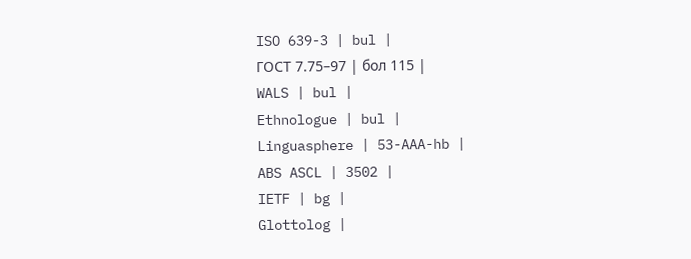ISO 639-3 | bul |
ГОСТ 7.75–97 | бол 115 |
WALS | bul |
Ethnologue | bul |
Linguasphere | 53-AAA-hb |
ABS ASCL | 3502 |
IETF | bg |
Glottolog |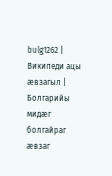bulg1262 |
Википеди ацы æвзагыл |
Болгарийы мидæг болгайраг æвзаг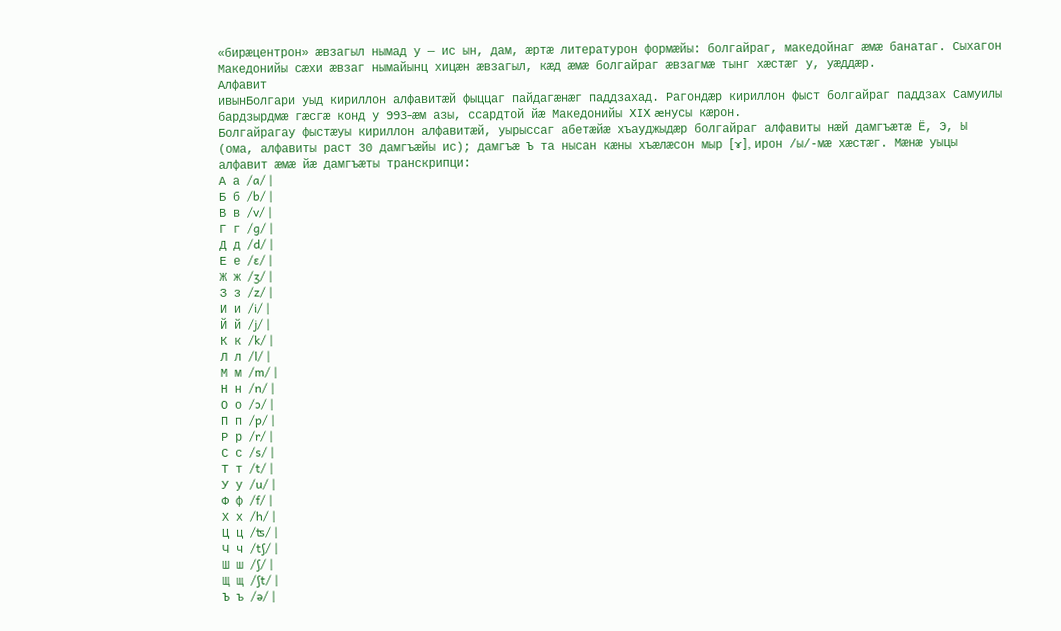«бирæцентрон» æвзагыл нымад у — ис ын, дам, æртæ литературон формæйы: болгайраг, македойнаг æмæ банатаг. Сыхагон Македонийы сæхи æвзаг нымайынц хицæн æвзагыл, кæд æмæ болгайраг æвзагмæ тынг хæстæг у, уæддæр.
Алфавит
ивынБолгари уыд кириллон алфавитæй фыццаг пайдагæнæг паддзахад. Рагондæр кириллон фыст болгайраг паддзах Самуилы бардзырдмæ гæсгæ конд у 993-æм азы, ссардтой йæ Македонийы XIX æнусы кæрон.
Болгайрагау фыстæуы кириллон алфавитæй, уырыссаг абетæйæ хъауджыдæр болгайраг алфавиты нæй дамгъæтæ Ё, Э, Ы (ома, алфавиты раст 30 дамгъæйы ис); дамгъæ Ъ та нысан кæны хъæлæсон мыр [ɤ], ирон /ы/-мæ хæстæг. Мæнæ уыцы алфавит æмæ йæ дамгъæты транскрипци:
А а /a/ |
Б б /b/ |
В в /v/ |
Г г /g/ |
Д д /d/ |
Е е /ɛ/ |
Ж ж /ʒ/ |
З з /z/ |
И и /i/ |
Й й /j/ |
К к /k/ |
Л л /l/ |
М м /m/ |
Н н /n/ |
О о /ɔ/ |
П п /p/ |
Р р /r/ |
С с /s/ |
Т т /t/ |
У у /u/ |
Ф ф /f/ |
Х х /h/ |
Ц ц /ʦ/ |
Ч ч /tʃ/ |
Ш ш /ʃ/ |
Щ щ /ʃt/ |
Ъ ъ /ə/ |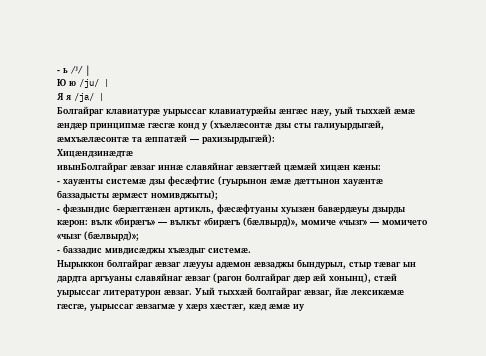- ь /ʲ/ |
Ю ю /ju/ |
Я я /ja/ |
Болгайраг клавиатурæ уырыссаг клавиатурæйы æнгæс нæу, уый тыххæй æмæ æндæр принципмæ гæсгæ конд у (хъæлæсонтæ дзы сты галиуырдыгæй, æмхъæлæсонтæ та æппатæй — рахизырдыгæй):
Хицæндзинæдтæ
ивынБолгайраг æвзаг иннæ славяйнаг æвзæгтæй цæмæй хицæн кæны:
- хауæнты системæ дзы фесæфтис (гуырынон æмæ дæттынон хауæнтæ баззадысты æрмæст номивджыты);
- фæзындис бæрæггæнæн артикль, фæсæфтуаны хуызæн бавæрдæуы дзырды кæрон: вълк «бирæгъ» — вълкът «бирæгъ (бæлвырд)», момиче «чызг» — момичето «чызг (бæлвырд)»;
- баззадис мивдисæджы хъæздыг системæ.
Нырыккон болгайраг æвзаг лæууы адæмон æвзаджы бындурыл, стыр тæваг ын дардта аргъуаны славяйнаг æвзаг (рагон болгайраг дæр æй хонынц), стæй уырыссаг литературон æвзаг. Уый тыххæй болгайраг æвзаг, йæ лексикæмæ гæсгæ, уырыссаг æвзагмæ у хæрз хæстæг, кæд æмæ иу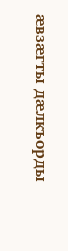æвзæгты дæлкъорды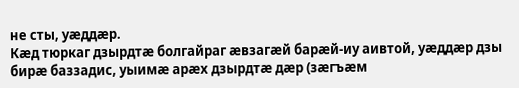не сты, уæддæр.
Кæд тюркаг дзырдтæ болгайраг æвзагæй барæй-иу аивтой, уæддæр дзы бирæ баззадис, уыимæ арæх дзырдтæ дæр (зæгъæм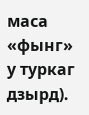маса «фынг» у туркаг дзырд).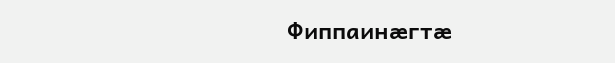Фиппаинæгтæ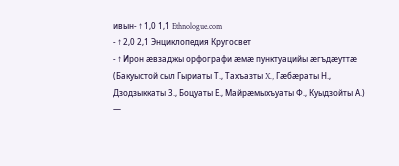ивын- ↑ 1,0 1,1 Ethnologue.com
- ↑ 2,0 2,1 Энциклопедия Кругосвет
- ↑ Ирон æвзаджы орфографи æмæ пунктуацийы æгъдæуттæ (Бакуыстой сыл Гыриаты Т., Тахъазты X., Гæбæраты Н., Дзодзыккаты 3., Боцуаты Е., Майрæмыхъуаты Ф., Куыдзойты А.) —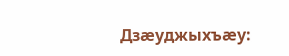Дзæуджыхъæу: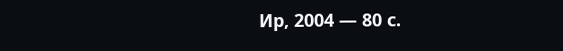Ир, 2004 — 80 с.